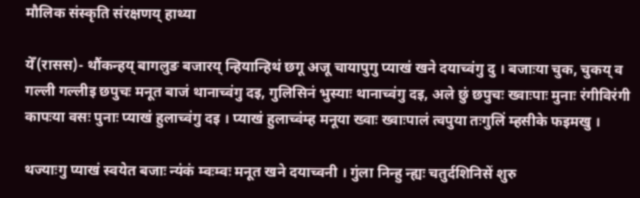मौलिक संस्कृति संरक्षणय् हाथ्या

येँ(रासस)- थौंकन्हय् बागलुङ बजारय् न्हियान्हिथं छगू अजू चायापुगु प्याखं खने दयाच्वंगु दु । बजाःया चुक, चुकय् व गल्ली गल्लीइ छपुचः मनूत बाजं थानाच्वंगु दइ, गुलिसिनं भुस्याः थानाच्वंगु दइ, अले छुं छपुचः ख्वाःपाः मुनाः रंगीविरंगी कापःया वसः पुनाः प्याखं हुलाच्वंगु दइ । प्याखं हुलाच्वंम्ह मनूया ख्वाः ख्वाःपालं त्वपुया तःगुलिं म्हसीके फइमखु ।

थज्याःगु प्याखं स्वयेत बजाः न्यंकं म्वःम्वः मनूत खने दयाच्वनी । गुंला निन्हु न्ह्यः चतुर्दशिनिसें शुरु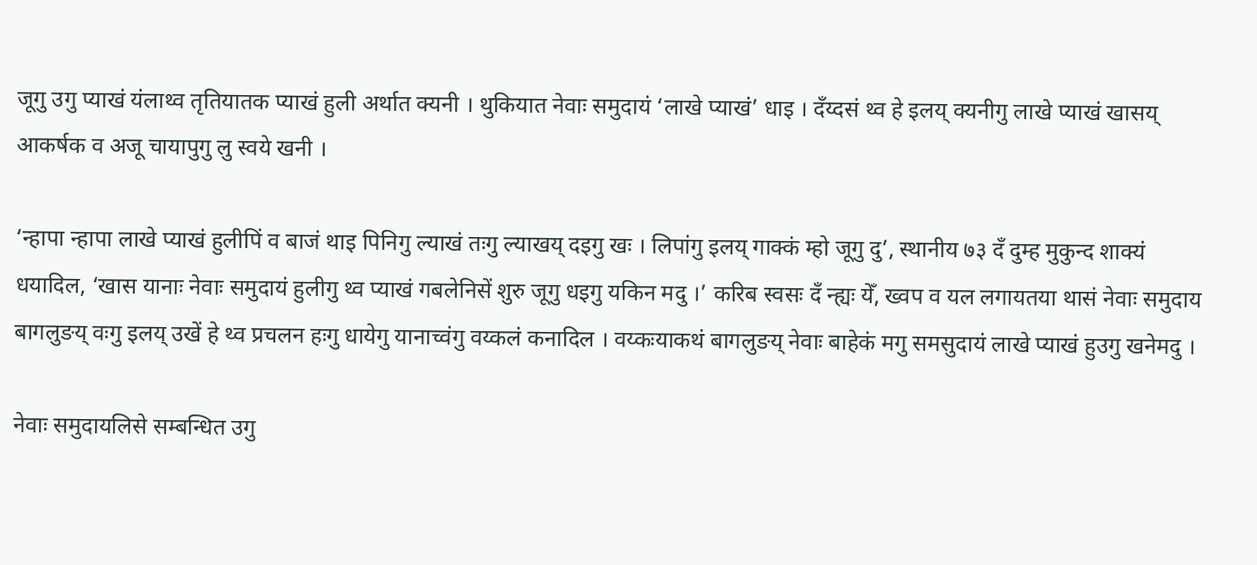जूगु उगु प्याखं यंलाथ्व तृतियातक प्याखं हुली अर्थात क्यनी । थुकियात नेवाः समुदायं ‘लाखे प्याखं’ धाइ । दँय्दसं थ्व हे इलय् क्यनीगु लाखे प्याखं खासय् आकर्षक व अजू चायापुगु लु स्वये खनी ।

‘न्हापा न्हापा लाखे प्याखं हुलीपिं व बाजं थाइ पिनिगु ल्याखं तःगु ल्याखय् दइगु खः । लिपांगु इलय् गाक्कं म्हो जूगु दु’, स्थानीय ७३ दँ दुम्ह मुकुन्द शाक्यं धयादिल, ‘खास यानाः नेवाः समुदायं हुलीगु थ्व प्याखं गबलेनिसें शुरु जूगु धइगु यकिन मदु ।’ करिब स्वसः दँ न्ह्यः येँ, ख्वप व यल लगायतया थासं नेवाः समुदाय बागलुङय् वःगु इलय् उखें हे थ्व प्रचलन हःगु धायेगु यानाच्वंगु वय्कलं कनादिल । वय्कःयाकथं बागलुङय् नेवाः बाहेकं मगु समसुदायं लाखे प्याखं हुउगु खनेमदु ।

नेवाः समुदायलिसे सम्बन्धित उगु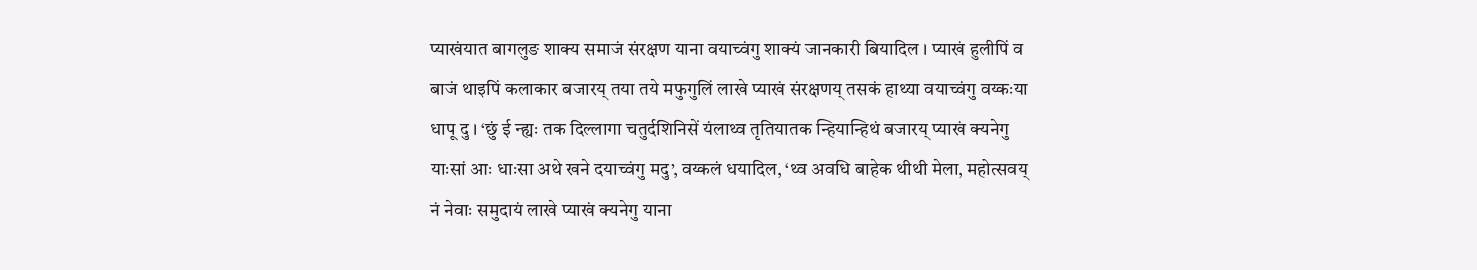प्याखंयात बागलुङ शाक्य समाजं संरक्षण याना वयाच्वंगु शाक्यं जानकारी बियादिल । प्याखं हुलीपिं व बाजं थाइपिं कलाकार बजारय् तया तये मफुगुलिं लाखे प्याखं संरक्षणय् तसकं हाथ्या वयाच्वंगु वय्कःया धापू दु । ‘छुं ई न्ह्यः तक दिल्लागा चतुर्दशिनिसें यंलाथ्व तृतियातक न्हियान्हिथं बजारय् प्याखं क्यनेगु याःसां आः धाःसा अथे खने दयाच्वंगु मदु’, वय्कलं धयादिल, ‘थ्व अवधि बाहेक थीथी मेला, महोत्सवय् नं नेवाः समुदायं लाखे प्याखं क्यनेगु याना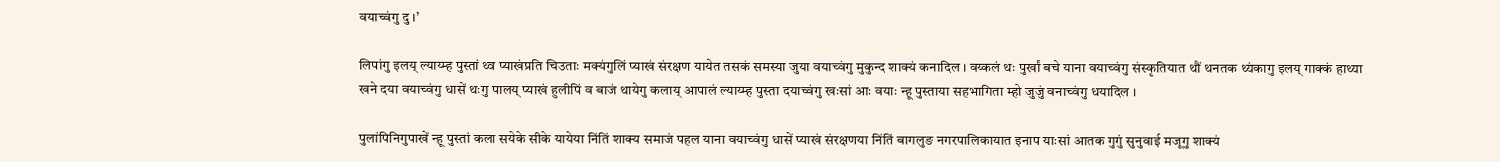वयाच्वंगु दु ।’

लिपांगु इलय् ल्याय्म्ह पुस्तां थ्व प्याखंप्रति चिउताः मक्यंगुलिं प्याखं संरक्षण यायेत तसकं समस्या जुया वयाच्वंगु मुकुन्द शाक्यं कनादिल । वय्कलं थः पुर्खां बचे याना वयाच्वंगु संस्कृतियात थौं थनतक थ्यंकागु इलय् गाक्कं हाथ्या खने दया वयाच्वंगु धासें थःगु पालय् प्याखं हुलीपिं व बाजं थायेगु कलाय् आपालं ल्याय्म्ह पुस्ता दयाच्वंगु खःसां आः वयाः न्हू पुस्ताया सहभागिता म्हो जुजुं वनाच्वंगु धयादिल ।

पुलांपिनिगुपाखें न्हू पुस्तां कला सयेके सीके यायेया निंतिं शाक्य समाजं पहल याना वयाच्वंगु धासें प्याखं संरक्षणया निंतिं बागलुङ नगरपालिकायात इनाप याःसां आतक गुगुं सुनुवाई मजूगु शाक्यं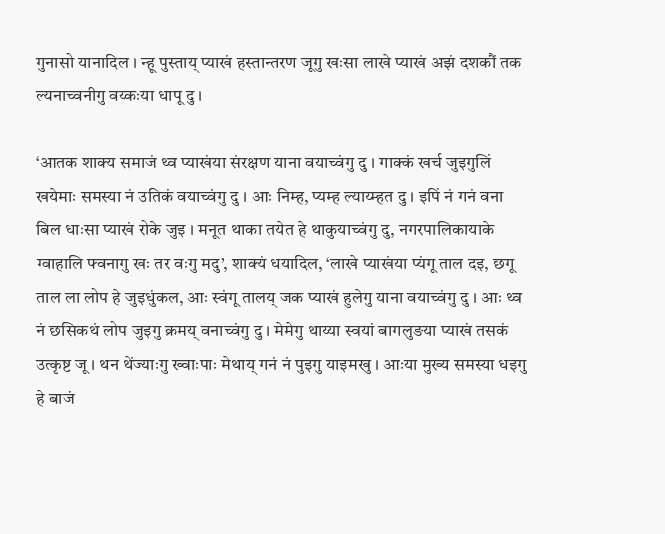गुनासो यानादिल । न्हू पुस्ताय् प्याखं हस्तान्तरण जूगु खःसा लाखे प्याखं अझं दशकौं तक ल्यनाच्वनीगु वय्कःया धापू दु ।

‘आतक शाक्य समाजं थ्व प्याखंया संरक्षण याना वयाच्वंगु दु । गाक्कं खर्च जुइगुलिं खयेमाः समस्या नं उतिकं वयाच्वंगु दु । आः निम्ह, प्यम्ह ल्याय्म्हत दु । इपिं नं गनं वना बिल धाःसा प्याखं रोके जुइ । मनूत थाका तयेत हे थाकुयाच्वंगु दु, नगरपालिकायाके ग्वाहालि फ्वनागु खः तर वःगु मदु’, शाक्यं धयादिल, ‘लाखे प्याखंया प्यंगू ताल दइ, छगू ताल ला लोप हे जुइधुंकल, आः स्वंगू तालय् जक प्याखं हुलेगु याना वयाच्वंगु दु । आः थ्व नं छसिकथं लोप जुइगु क्रमय् वनाच्वंगु दु । मेमेगु थाय्या स्वयां बागलुङया प्याखं तसकं उत्कृष्ट जू । थन थेंज्याःगु ख्वाःपाः मेथाय् गनं नं पुइगु याइमखु । आःया मुख्य समस्या धइगु हे बाजं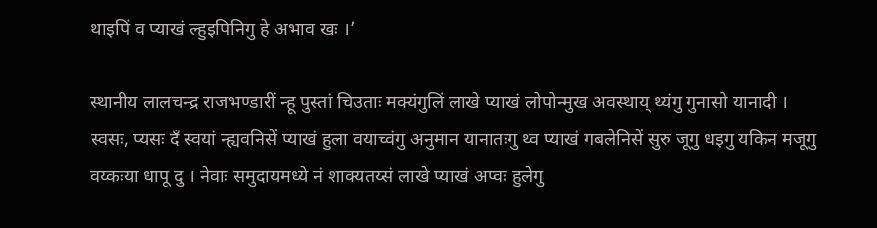थाइपिं व प्याखं ल्हुइपिनिगु हे अभाव खः ।’

स्थानीय लालचन्द्र राजभण्डारीं न्हू पुस्तां चिउताः मक्यंगुलिं लाखे प्याखं लोपोन्मुख अवस्थाय् थ्यंगु गुनासो यानादी । स्वसः, प्यसः दँ स्वयां न्ह्यवनिसें प्याखं हुला वयाच्वंगु अनुमान यानातःगु थ्व प्याखं गबलेनिसें सुरु जूगु धइगु यकिन मजूगु वय्कःया धापू दु । नेवाः समुदायमध्ये नं शाक्यतय्सं लाखे प्याखं अप्वः हुलेगु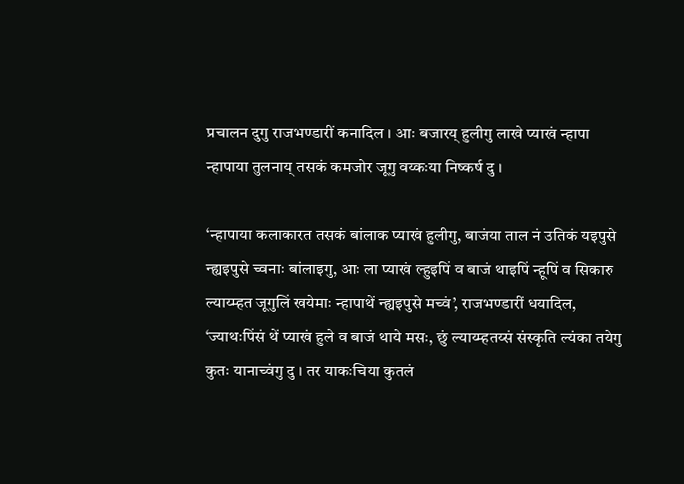प्रचालन दुगु राजभण्डारीं कनादिल । आः बजारय् हुलीगु लाखे प्याखं न्हापा न्हापाया तुलनाय् तसकं कमजोर जूगु वय्कःया निष्कर्ष दु ।

‘न्हापाया कलाकारत तसकं बांलाक प्याखं हुलीगु, बाजंया ताल नं उतिकं यइपुसे न्ह्यइपुसे च्वनाः बांलाइगु, आः ला प्याखं ल्हुइपिं व बाजं थाइपिं न्हूपिं व सिकारु ल्याय्म्हत जूगुलिं खयेमाः न्हापाथें न्ह्यइपुसे मच्वं’, राजभण्डारीं धयादिल, ‘ज्याथःपिंसं थें प्याखं हुले व बाजं थाये मसः, छुं ल्याय्म्हतय्सं संस्कृति ल्यंका तयेगु कुतः यानाच्वंगु दु । तर याकःचिया कुतलं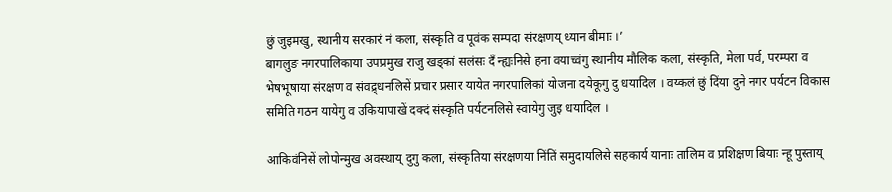छुं जुइमखु, स्थानीय सरकारं नं कला, संस्कृति व पूवंक सम्पदा संरक्षणय् ध्यान बीमाः ।’
बागलुङ नगरपालिकाया उपप्रमुख राजु खड्कां सलंसः दँ न्ह्यःनिसे हना वयाच्वंगु स्थानीय मौलिक कला, संस्कृति, मेला पर्व, परम्परा व भेषभूषाया संरक्षण व संवद्र्धनलिसें प्रचार प्रसार यायेत नगरपालिकां योजना दयेकूगु दु धयादिल । वय्कलं छुं दिंया दुने नगर पर्यटन विकास समिति गठन यायेगु व उकियापाखें दक्दं संस्कृति पर्यटनलिसे स्वायेगु जुइ धयादिल ।

आकिवंनिसें लोपोन्मुख अवस्थाय् दुगु कला, संस्कृतिया संरक्षणया निंतिं समुदायलिसे सहकार्य यानाः तालिम व प्रशिक्षण बियाः न्हू पुस्ताय्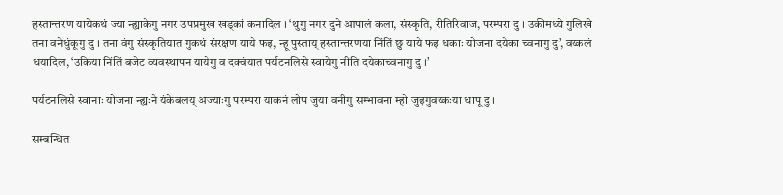हस्तान्तरण यायेकथं ज्या न्ह्याकेगु नगर उपप्रमुख खड्कां कनादिल । ‘थुगु नगर दुने आपालं कला, संस्कृति, रीतिरिवाज, परम्परा दु । उकीमध्ये गुलिखे तना वनेधुंकूगु दु । तना वंगु संस्कृतियात गुकथं संरक्षण याये फइ, न्हू पुस्ताय् हस्तान्तरणया निंतिं छु याये फइ धकाः योजना दयेका च्वनागु दु’, वय्कलं धयादिल, ‘उकिया निंतिं बजेट व्यवस्थापन यायेगु व दक्वंयात पर्यटनलिसे स्वायेगु नीति दयेकाच्वनागु दु ।’

पर्यटनलिसे स्वानाः योजना न्ह्यःने यंकेबलय् अज्याःगु परम्परा याकनं लोप जुया वनीगु सम्भावना म्हो जुइगुवय्कःया धापू दु ।

सम्बन्धित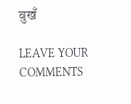बुखँ

LEAVE YOUR COMMENTS